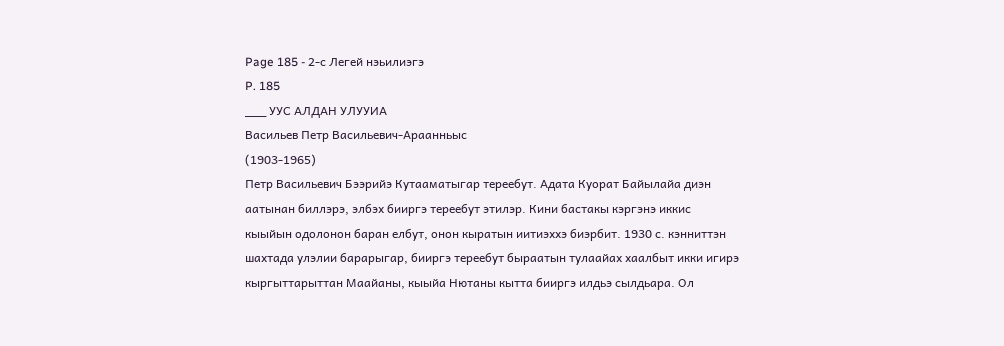Page 185 - 2-с Легей нэьилиэгэ
P. 185
___ УУС АЛДАН УЛУУИА
Васильев Петр Васильевич-Араанньыс
(1903-1965)
Петр Васильевич Бээрийэ Кутааматыгар тереебут. Адата Куорат Байылайа диэн
аатынан биллэрэ, элбэх бииргэ тереебут этилэр. Кини бастакы кэргэнэ иккис
кыыйын одолонон баран елбут, онон кыратын иитиэххэ биэрбит. 1930 с. кэнниттэн
шахтада улэлии барарыгар, бииргэ тереебут быраатын тулаайах хаалбыт икки игирэ
кыргыттарыттан Маайаны, кыыйа Нютаны кытта бииргэ илдьэ сылдьара. Ол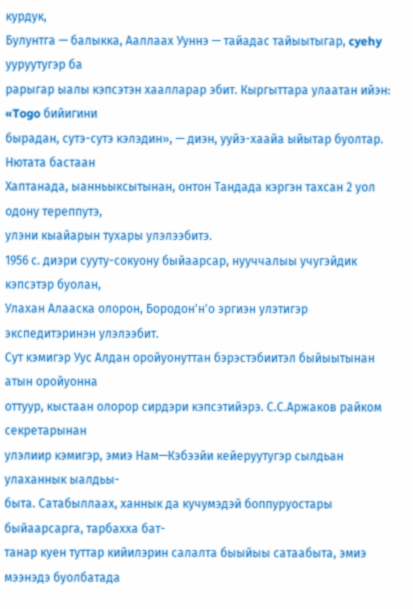курдук,
Булунтга — балыкка, Ааллаах Ууннэ — тайадас тайыытыгар, cyehy ууруутугэр ба
рарыгар ыалы кэпсэтэн хаалларар эбит. Кыргыттара улаатан ийэн: «Togo бийигини
бырадан, сутэ-сутэ кэлэдин», — диэн, ууйэ-хаайа ыйытар буолтар. Нютата бастаан
Хаптанада, ыанньыксытынан, онтон Тандада кэргэн тахсан 2 уол одону тереппутэ,
улэни кыайарын тухары улэлээбитэ.
1956 с. диэри сууту-сокуону быйаарсар, нууччалыы учугэйдик кэпсэтэр буолан,
Улахан Алааска олорон, Бородон'н'о эргиэн улэтигэр экспедитэринэн улэлээбит.
Сут кэмигэр Уус Алдан оройуонуттан бэрэстэбиитэл быйыытынан атын оройуонна
оттуур, кыстаан олорор сирдэри кэпсэтийэрэ. С.С.Аржаков райком секретарынан
улэлиир кэмигэр, эмиэ Нам—Кэбээйи кейеруутугэр сылдьан улаханнык ыалдьы-
быта. Сатабыллаах, ханнык да кучумэдэй боппуруостары быйаарсарга, тарбахха бат-
танар куен туттар кийилэрин салалта быыйыы сатаабыта, эмиэ мээнэдэ буолбатада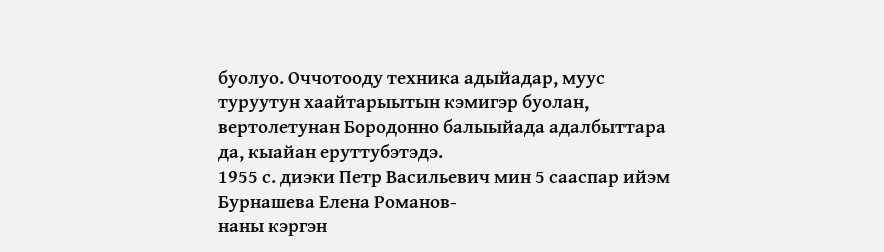буолуо. Оччотооду техника адыйадар, муус туруутун хаайтарыытын кэмигэр буолан,
вертолетунан Бородонно балыыйада адалбыттара да, кыайан еруттубэтэдэ.
1955 с. диэки Петр Васильевич мин 5 сааспар ийэм Бурнашева Елена Романов-
наны кэргэн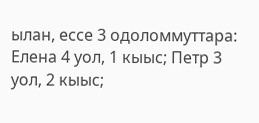ылан, ессе 3 одоломмуттара: Елена 4 уол, 1 кыыс; Петр 3 уол, 2 кыыс;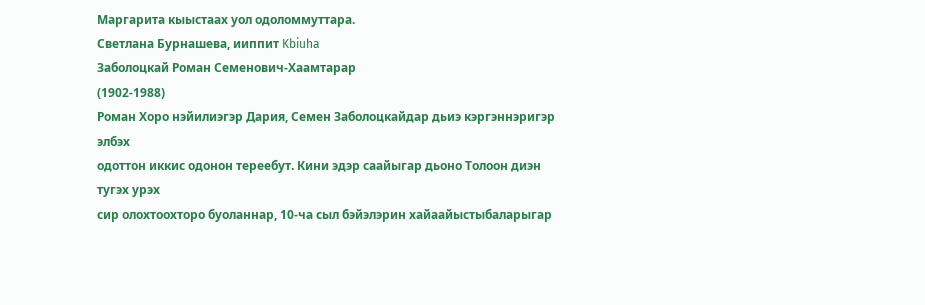Маргарита кыыстаах уол одоломмуттара.
Светлана Бурнашева, ииппит Kbiuha
Заболоцкай Роман Семенович-Хаамтарар
(1902-1988)
Роман Хоро нэйилиэгэр Дария, Семен Заболоцкайдар дьиэ кэргэннэригэр элбэх
одоттон иккис одонон тереебут. Кини эдэр саайыгар дьоно Толоон диэн тугэх урэх
сир олохтоохторо буоланнар, 10-ча сыл бэйэлэрин хайаайыстыбаларыгар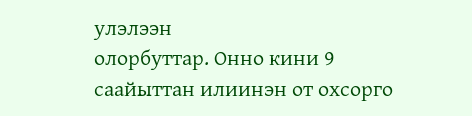улэлээн
олорбуттар. Онно кини 9 саайыттан илиинэн от охсорго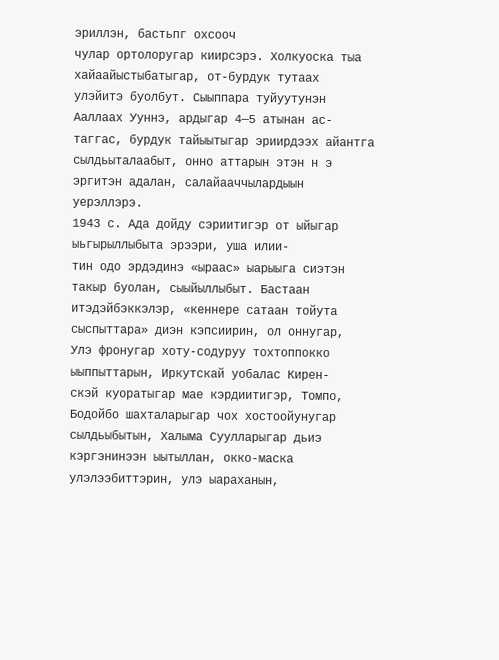эриллэн, бастьпг охсооч
чулар ортолоругар киирсэрэ. Холкуоска тыа хайаайыстыбатыгар, от-бурдук тутаах
улэйитэ буолбут. Сыыппара туйуутунэн Ааллаах Ууннэ, ардыгар 4—5 атынан ас-
таггас, бурдук тайыытыгар эриирдээх айантга сылдьыталаабыт, онно аттарын этэн н э
эргитэн адалан, салайааччылардыын уерэллэрэ.
1943 с. Ада дойду сэриитигэр от ыйыгар ыьгырыллыбыта эрээри, уша илии-
тин одо эрдэдинэ «ыраас» ыарыыга сиэтэн такыр буолан, сыыйыллыбыт. Бастаан
итэдэйбэккэлэр, «кеннере сатаан тойута сыспыттара» диэн кэпсиирин, ол оннугар,
Улэ фронугар хоту-содуруу тохтоппокко ыыппыттарын, Иркутскай уобалас Кирен-
скэй куоратыгар мае кэрдиитигэр, Томпо, Бодойбо шахталарыгар чох хостоойунугар
сылдьыбытын, Халыма Суулларыгар дьиэ кэргэнинээн ыытыллан, окко-маска
улэлээбиттэрин, улэ ыараханын,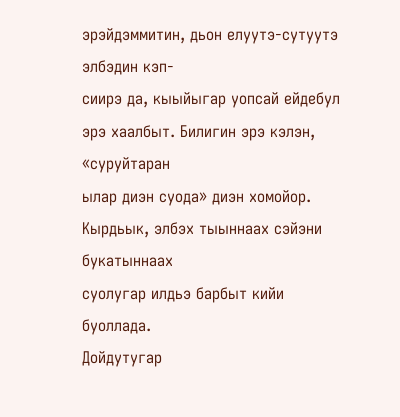эрэйдэммитин, дьон елуутэ-сутуутэ элбэдин кэп-
сиирэ да, кыыйыгар уопсай ейдебул эрэ хаалбыт. Билигин эрэ кэлэн, «суруйтаран
ылар диэн суода» диэн хомойор. Кырдьык, элбэх тыыннаах сэйэни букатыннаах
суолугар илдьэ барбыт кийи буоллада.
Дойдутугар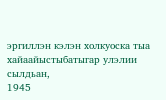эргиллэн кэлэн холкуоска тыа хайаайыстыбатыгар улэлии сылдьан,
1945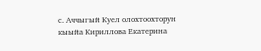с. Аччыгый Куел олохтоохторун кыыйа Кириллова Екатерина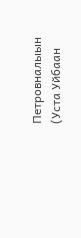Петровналыын
(Уста Уйбаан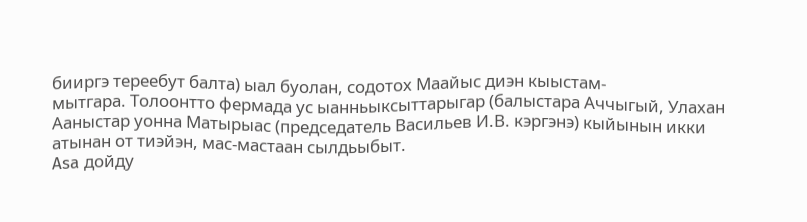бииргэ тереебут балта) ыал буолан, содотох Маайыс диэн кыыстам-
мытгара. Толоонтто фермада ус ыанньыксыттарыгар (балыстара Аччыгый, Улахан
Ааныстар уонна Матырыас (председатель Васильев И.В. кэргэнэ) кыйынын икки
атынан от тиэйэн, мас-мастаан сылдьыбыт.
Asa дойду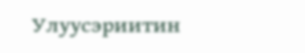Улуусэриитин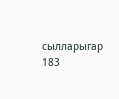сылларыгар 183